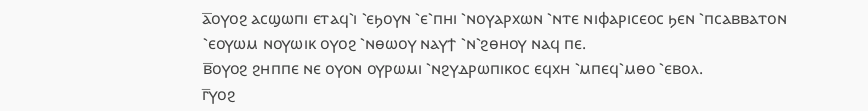ⲁ̅ⲟⲩⲟϩ ⲁⲥϣⲱⲡⲓ ⲉⲧⲁϥ⳿ⲓ ⳿ⲉϧⲟⲩⲛ ⳿ⲉ⳿ⲡⲏⲓ ⳿ⲛⲟⲩⲁⲣⲭⲱⲛ ⳿ⲛⲧⲉ ⲛⲓⲫⲁⲣⲓⲥⲉⲟⲥ ϧⲉⲛ ⳿ⲡⲥⲁⲃⲃⲁⲧⲟⲛ ⳿ⲉⲟⲩⲱⲙ ⲛⲟⲩⲱⲓⲕ ⲟⲩⲟϩ ⳿ⲛⲑⲱⲟⲩ ⲛⲁⲩϯ ⳿ⲛ⳿ϩⲑⲏⲟⲩ ⲛⲁϥ ⲡⲉ.
ⲃ̅ⲟⲩⲟϩ ϩⲏⲡⲡⲉ ⲛⲉ ⲟⲩⲟⲛ ⲟⲩⲣⲱⲙⲓ ⳿ⲛϩⲩⲇⲣⲱⲡⲓⲕⲟⲥ ⲉϥⲭⲏ ⳿ⲙⲡⲉϥ⳿ⲙⲑⲟ ⳿ⲉⲃⲟⲗ.
ⲅ̅ⲩⲟϩ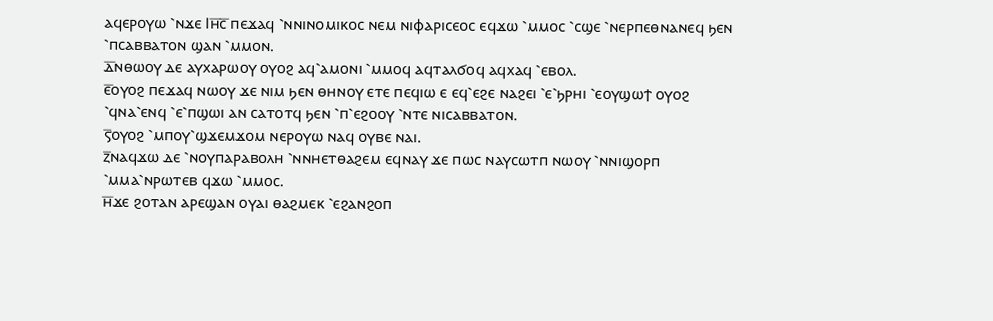ⲁϥⲉⲣⲟⲩⲱ ⳿ⲛϫⲉ Ⲓⲏ̅ⲥ̅ ⲡⲉϫⲁϥ ⳿ⲛⲛⲓⲛⲟⲙⲓⲕⲟⲥ ⲛⲉⲙ ⲛⲓⲫⲁⲣⲓⲥⲉⲟⲥ ⲉϥϫⲱ ⳿ⲙⲙⲟⲥ ⳿ⲥϣⲉ ⳿ⲛⲉⲣⲡⲉⲑⲛⲁⲛⲉϥ ϧⲉⲛ ⳿ⲡⲥⲁⲃⲃⲁⲧⲟⲛ ϣⲁⲛ ⳿ⲙⲙⲟⲛ.
ⲇ̅ⲛⲑⲱⲟⲩ ⲇⲉ ⲁⲩⲭⲁⲣⲱⲟⲩ ⲟⲩⲟϩ ⲁϥ⳿ⲁⲙⲟⲛⲓ ⳿ⲙⲙⲟϥ ⲁϥⲧⲁⲗϭⲟϥ ⲁϥⲭⲁϥ ⳿ⲉⲃⲟⲗ.
ⲉ̅ⲟⲩⲟϩ ⲡⲉϫⲁϥ ⲛⲱⲟⲩ ϫⲉ ⲛⲓⲙ ϧⲉⲛ ⲑⲏⲛⲟⲩ ⲉⲧⲉ ⲡⲉϥⲓⲱ ⲉ ⲉϥ⳿ⲉϩⲉ ⲛⲁϩⲉⲓ ⳿ⲉ⳿ϧⲣⲏⲓ ⳿ⲉⲟⲩϣⲱϯ ⲟⲩⲟϩ ⳿ϥⲛⲁ⳿ⲉⲛϥ ⳿ⲉ⳿ⲡϣⲱⲓ ⲁⲛ ⲥⲁⲧⲟⲧϥ ϧⲉⲛ ⳿ⲡ⳿ⲉϩⲟⲟⲩ ⳿ⲛⲧⲉ ⲛⲓⲥⲁⲃⲃⲁⲧⲟⲛ.
ⲋ̅ⲟⲩⲟϩ ⳿ⲙⲡⲟⲩ⳿ϣϫⲉⲙϫⲟⲙ ⲛⲉⲣⲟⲩⲱ ⲛⲁϥ ⲟⲩⲃⲉ ⲛⲁⲓ.
ⲍ̅ⲛⲁϥϫⲱ ⲇⲉ ⳿ⲛⲟⲩⲡⲁⲣⲁⲃⲟⲗⲏ ⳿ⲛⲛⲏⲉⲧⲑⲁϩⲉⲙ ⲉϥⲛⲁⲩ ϫⲉ ⲡⲱⲥ ⲛⲁⲩⲥⲱⲧⲡ ⲛⲱⲟⲩ ⳿ⲛⲛⲓϣⲟⲣⲡ ⳿ⲙⲙⲁ⳿ⲛⲣⲱⲧⲉⲃ ϥϫⲱ ⳿ⲙⲙⲟⲥ.
ⲏ̅ϫⲉ ϩⲟⲧⲁⲛ ⲁⲣⲉϣⲁⲛ ⲟⲩⲁⲓ ⲑⲁϩⲙⲉⲕ ⳿ⲉϩⲁⲛϩⲟⲡ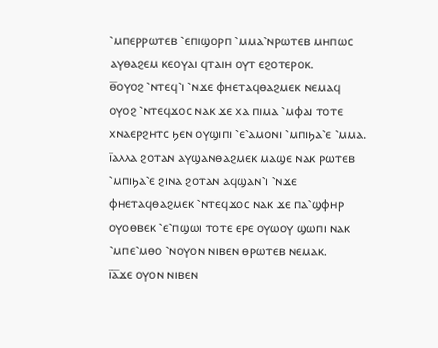⳿ⲙⲡⲉⲣⲣⲱⲧⲉⲃ ⳿ⲉⲡⲓϣⲟⲣⲡ ⳿ⲙⲙⲁ⳿ⲛⲣⲱⲧⲉⲃ ⲙⲏⲡⲱⲥ ⲁⲩⲑⲁϩⲉⲙ ⲕⲉⲟⲩⲁⲓ ϥⲧⲁⲓⲏ ⲟⲩⲧ ⲉϩⲟⲧⲉⲣⲟⲕ.
ⲑ̅ⲟⲩⲟϩ ⳿ⲛⲧⲉϥ⳿ⲓ ⳿ⲛϫⲉ ⲫⲏⲉⲧⲁϥⲑⲁϩⲙⲉⲕ ⲛⲉⲙⲁϥ ⲟⲩⲟϩ ⳿ⲛⲧⲉϥϫⲟⲥ ⲛⲁⲕ ϫⲉ ⲭⲁ ⲡⲓⲙⲁ ⳿ⲙⲫⲁⲓ ⲧⲟⲧⲉ ⲭⲛⲁⲉⲣϩⲏⲧⲥ ϧⲉⲛ ⲟⲩϣⲓⲡⲓ ⳿ⲉ⳿ⲁⲙⲟⲛⲓ ⳿ⲙⲡⲓϧⲁ⳿ⲉ ⳿ⲙⲙⲁ.
ⲓ̅ⲁⲗⲗⲁ ϩⲟⲧⲁⲛ ⲁⲩϣⲁⲛⲑⲁϩⲙⲉⲕ ⲙⲁϣⲉ ⲛⲁⲕ ⲣⲱⲧⲉⲃ ⳿ⲙⲡⲓϧⲁ⳿ⲉ ϩⲓⲛⲁ ϩⲟⲧⲁⲛ ⲁϥϣⲁⲛ⳿ⲓ ⳿ⲛϫⲉ ⲫⲏⲉⲧⲁϥⲑⲁϩⲙⲉⲕ ⳿ⲛⲧⲉϥϫⲟⲥ ⲛⲁⲕ ϫⲉ ⲡⲁ⳿ϣⲫⲏⲣ ⲟⲩⲟⲑⲃⲉⲕ ⳿ⲉ⳿ⲡϣⲱⲓ ⲧⲟⲧⲉ ⲉⲣⲉ ⲟⲩⲱⲟⲩ ϣⲱⲡⲓ ⲛⲁⲕ ⳿ⲙⲡⲉ⳿ⲙⲑⲟ ⳿ⲛⲟⲩⲟⲛ ⲛⲓⲃⲉⲛ ⲑⲣⲱⲧⲉⲃ ⲛⲉⲙⲁⲕ.
ⲓ̅ⲁ̅ϫⲉ ⲟⲩⲟⲛ ⲛⲓⲃⲉⲛ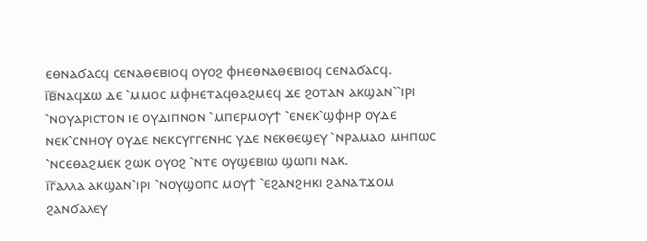ⲉⲑⲛⲁϭⲁⲥϥ ⲥⲉⲛⲁⲑⲉⲃⲓⲟϥ ⲟⲩⲟϩ ⲫⲏⲉⲑⲛⲁⲑⲉⲃⲓⲟϥ ⲥⲉⲛⲁϭⲁⲥϥ.
ⲓ̅ⲃ̅ⲛⲁϥϫⲱ ⲇⲉ ⳿ⲙⲙⲟⲥ ⲙⲫⲏⲉⲧⲁϥⲑⲁϩⲙⲉϥ ϫⲉ ϩⲟⲧⲁⲛ ⲁⲕϣⲁⲛ⳿⳿ⲓⲣⲓ ⳿ⲛⲟⲩⲁⲣⲓⲥⲧⲟⲛ ⲓⲉ ⲟⲩⲇⲓⲡⲛⲟⲛ ⳿ⲙⲡⲉⲣⲙⲟⲩϯ ⳿ⲉⲛⲉⲕ⳿ϣⲫⲏⲣ ⲟⲩⲇⲉ ⲛⲉⲕ⳿ⲥⲛⲏⲟⲩ ⲟⲩⲇⲉ ⲛⲉⲕⲥⲩⲅⲅⲉⲛⲏⲥ ⲩⲇⲉ ⲛⲉⲕⲑⲉϣⲉⲩ ⳿ⲛⲣⲁⲙⲁⲟ ⲙⲏⲡⲱⲥ ⳿ⲛⲥⲉⲑⲁϩⲙⲉⲕ ϩⲱⲕ ⲟⲩⲟϩ ⳿ⲛⲧⲉ ⲟⲩϣⲉⲃⲓⲱ ϣⲱⲡⲓ ⲛⲁⲕ.
ⲓ̅ⲅ̅ⲁⲗⲗⲁ ⲁⲕϣⲁⲛ⳿ⲓⲣⲓ ⳿ⲛⲟⲩϣⲟⲡⲥ ⲙⲟⲩϯ ⳿ⲉϩⲁⲛϩⲏⲕⲓ ϩⲁⲛⲁⲧϫⲟⲙ ϩⲁⲛϭⲁⲗⲉⲩ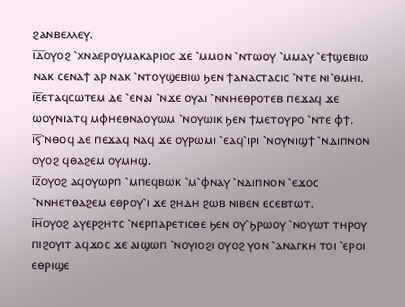ϩⲁⲛⲃⲉⲗⲗⲉⲩ.
ⲓ̅ⲇ̅ⲟⲩⲟϩ ⳿ⲭⲛⲁⲉⲣⲟⲩⲙⲁⲕⲁⲣⲓⲟⲥ ϫⲉ ⳿ⲙⲙⲟⲛ ⳿ⲛⲧⲱⲟⲩ ⳿ⲙⲙⲁⲩ ⳿ⲉϯϣⲉⲃⲓⲱ ⲛⲁⲕ ⲥⲉⲛⲁϯ ⲁⲣ ⲛⲁⲕ ⳿ⲛⲧⲟⲩϣⲉⲃⲓⲱ ϧⲉⲛ ϯⲁⲛⲁⲥⲧⲁⲥⲓⲥ ⳿ⲛⲧⲉ ⲛⲓ⳿ⲑⲙⲏⲓ.
ⲓ̅ⲉ̅ⲉⲧⲁϥⲥⲱⲧⲉⲙ ⲇⲉ ⳿ⲉⲛⲁⲓ ⳿ⲛϫⲉ ⲟⲩⲁⲓ ⳿ⲛⲛⲏⲉⲑⲣⲟⲧⲉⲃ ⲡⲉϫⲁϥ ϫⲉ ⲱⲟⲩⲛⲓⲁⲧϥ ⲙⲫⲏⲉⲑⲛⲁⲟⲩⲱⲙ ⳿ⲛⲟⲩⲱⲓⲕ ϧⲉⲛ ϯⲙⲉⲧⲟⲩⲣⲟ ⳿ⲛⲧⲉ ⲫϯ.
ⲓ̅ⲋ̅⳿ⲛⲑⲟϥ ⲇⲉ ⲡⲉϫⲁϥ ⲛⲁϥ ϫⲉ ⲟⲩⲣⲱⲙⲓ ⳿ⲉⲁϥ⳿ⲓⲣⲓ ⳿ⲛⲟⲩⲛⲓϣϯ ⳿ⲛⲇⲓⲡⲛⲟⲛ ⲟⲩⲟϩ ϥⲑⲁϩⲉⲙ ⲟⲩⲙⲏϣ.
ⲓ̅ⲍ̅ⲟⲩⲟϩ ⲁϥⲟⲩⲱⲣⲡ ⳿ⲙⲡⲉϥⲃⲱⲕ ⳿ⲙ⳿ⲫⲛⲁⲩ ⳿ⲛⲇⲓⲡⲛⲟⲛ ⳿ⲉϫⲟⲥ ⳿ⲛⲛⲏⲉⲧⲑⲁϩⲉⲙ ⲉⲑⲣⲟⲩ⳿ⲓ ϫⲉ ϩⲏⲇⲏ ϩⲱⲃ ⲛⲓⲃⲉⲛ ⲉⲥⲉⲃⲧⲱⲧ.
ⲓ̅ⲏ̅ⲟⲩⲟϩ ⲁⲩⲉⲣϩⲏⲧⲥ ⳿ⲛⲉⲣⲡⲁⲣⲉⲧⲓⲥⲑⲉ ϧⲉⲛ ⲟⲩ⳿ϧⲣⲱⲟⲩ ⳿ⲛⲟⲩⲱⲧ ⲧⲏⲣⲟⲩ ⲡⲓϩⲟⲩⲓⲧ ⲁϥϫⲟⲥ ϫⲉ ⲁⲓϣⲱⲡ ⳿ⲛⲟⲩⲓⲟϩⲓ ⲟⲩⲟϩ ⲩⲟⲛ ⳿ⲁⲛⲁⲅⲕⲏ ⲧⲟⲓ ⳿ⲉⲣⲟⲓ ⲉⲑⲣⲓϣⲉ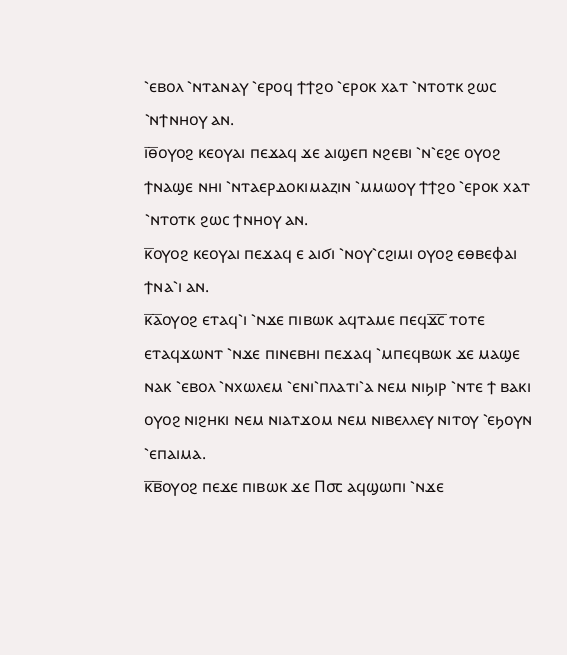⳿ⲉⲃⲟⲗ ⳿ⲛⲧⲁⲛⲁⲩ ⳿ⲉⲣⲟϥ ϯϯϩⲟ ⳿ⲉⲣⲟⲕ ⲭⲁⲧ ⳿ⲛⲧⲟⲧⲕ ϩⲱⲥ ⳿ⲛϯⲛⲏⲟⲩ ⲁⲛ.
ⲓ̅ⲑ̅ⲟⲩⲟϩ ⲕⲉⲟⲩⲁⲓ ⲡⲉϫⲁϥ ϫⲉ ⲁⲓϣⲉⲡ ⲛϩⲉⲃⲓ ⳿ⲛ⳿ⲉϩⲉ ⲟⲩⲟϩ ϯⲛⲁϣⲉ ⲛⲏⲓ ⳿ⲛⲧⲁⲉⲣⲇⲟⲕⲓⲙⲁⲍⲓⲛ ⳿ⲙⲙⲱⲟⲩ ϯϯϩⲟ ⳿ⲉⲣⲟⲕ ⲭⲁⲧ ⳿ⲛⲧⲟⲧⲕ ϩⲱⲥ ϯⲛⲏⲟⲩ ⲁⲛ.
ⲕ̅ⲟⲩⲟϩ ⲕⲉⲟⲩⲁⲓ ⲡⲉϫⲁϥ ⲉ ⲁⲓϭⲓ ⳿ⲛⲟⲩ⳿ⲥϩⲓⲙⲓ ⲟⲩⲟϩ ⲉⲑⲃⲉⲫⲁⲓ ϯⲛⲁ⳿ⲓ ⲁⲛ.
ⲕ̅ⲁ̅ⲟⲩⲟϩ ⲉⲧⲁϥ⳿ⲓ ⳿ⲛϫⲉ ⲡⲓⲃⲱⲕ ⲁϥⲧⲁⲙⲉ ⲡⲉϥϫ̅ⲥ̅ ⲧⲟⲧⲉ ⲉⲧⲁϥϫⲱⲛⲧ ⳿ⲛϫⲉ ⲡⲓⲛⲉⲃⲏⲓ ⲡⲉϫⲁϥ ⳿ⲙⲡⲉϥⲃⲱⲕ ϫⲉ ⲙⲁϣⲉ ⲛⲁⲕ ⳿ⲉⲃⲟⲗ ⳿ⲛⲭⲱⲗⲉⲙ ⳿ⲉⲛⲓ⳿ⲡⲗⲁⲧⲓ⳿ⲁ ⲛⲉⲙ ⲛⲓϧⲓⲣ ⳿ⲛⲧⲉ ϯ ⲃⲁⲕⲓ ⲟⲩⲟϩ ⲛⲓϩⲏⲕⲓ ⲛⲉⲙ ⲛⲓⲁⲧϫⲟⲙ ⲛⲉⲙ ⲛⲓⲃⲉⲗⲗⲉⲩ ⲛⲓⲧⲟⲩ ⳿ⲉϧⲟⲩⲛ ⳿ⲉⲡⲁⲓⲙⲁ.
ⲕ̅ⲃ̅ⲟⲩⲟϩ ⲡⲉϫⲉ ⲡⲓⲃⲱⲕ ϫⲉ Ⲡ⳪ ⲁϥϣⲱⲡⲓ ⳿ⲛϫⲉ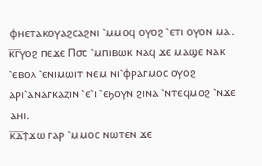ⲫⲏⲉⲧⲁⲕⲟⲩⲁϩⲥⲁϩⲛⲓ ⳿ⲙⲙⲟϥ ⲟⲩⲟϩ ⳿ⲉⲧⲓ ⲟⲩⲟⲛ ⲙⲁ.
ⲕ̅ⲅ̅ⲩⲟϩ ⲡⲉϫⲉ Ⲡ⳪ ⳿ⲙⲡⲓⲃⲱⲕ ⲛⲁϥ ϫⲉ ⲙⲁϣⲉ ⲛⲁⲕ ⳿ⲉⲃⲟⲗ ⳿ⲉⲛⲓⲙⲱⲓⲧ ⲛⲉⲙ ⲛⲓ⳿ⲫⲣⲁⲅⲙⲟⲥ ⲟⲩⲟϩ ⲁⲣⲓ⳿ⲁⲛⲁⲅⲕⲁⲍⲓⲛ ⳿ⲉ⳿ⲓ ⳿ⲉϧⲟⲩⲛ ϩⲓⲛⲁ ⳿ⲛⲧⲉϥⲙⲟϩ ⳿ⲛϫⲉ ⲁⲏⲓ.
ⲕ̅ⲇ̅ϯϫⲱ ⲅⲁⲣ ⳿ⲙⲙⲟⲥ ⲛⲱⲧⲉⲛ ϫⲉ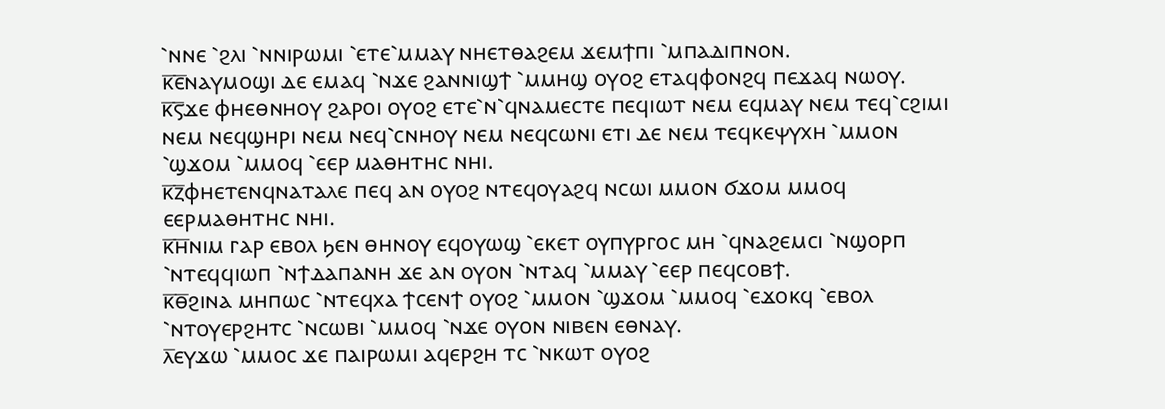⳿ⲛⲛⲉ ⳿ϩⲗⲓ ⳿ⲛⲛⲓⲣⲱⲙⲓ ⳿ⲉⲧⲉ⳿ⲙⲙⲁⲩ ⲛⲏⲉⲧⲑⲁϩⲉⲙ ϫⲉⲙϯⲡⲓ ⳿ⲙⲡⲁⲇⲓⲡⲛⲟⲛ.
ⲕ̅ⲉ̅ⲛⲁⲩⲙⲟϣⲓ ⲇⲉ ⲉⲙⲁϥ ⳿ⲛϫⲉ ϩⲁⲛⲛⲓϣϯ ⳿ⲙⲙⲏϣ ⲟⲩⲟϩ ⲉⲧⲁϥⲫⲟⲛϩϥ ⲡⲉϫⲁϥ ⲛⲱⲟⲩ.
ⲕ̅ⲋ̅ϫⲉ ⲫⲏⲉⲑⲛⲏⲟⲩ ϩⲁⲣⲟⲓ ⲟⲩⲟϩ ⲉⲧⲉ⳿ⲛ⳿ϥⲛⲁⲙⲉⲥⲧⲉ ⲡⲉϥⲓⲱⲧ ⲛⲉⲙ ⲉϥⲙⲁⲩ ⲛⲉⲙ ⲧⲉϥ⳿ⲥϩⲓⲙⲓ ⲛⲉⲙ ⲛⲉϥϣⲏⲣⲓ ⲛⲉⲙ ⲛⲉϥ⳿ⲥⲛⲏⲟⲩ ⲛⲉⲙ ⲛⲉϥⲥⲱⲛⲓ ⲉⲧⲓ ⲇⲉ ⲛⲉⲙ ⲧⲉϥⲕⲉⲯⲩⲭⲏ ⳿ⲙⲙⲟⲛ ⳿ϣϫⲟⲙ ⳿ⲙⲙⲟϥ ⳿ⲉⲉⲣ ⲙⲁⲑⲏⲧⲏⲥ ⲛⲏⲓ.
ⲕ̅ⲍ̅ⲫⲏⲉⲧⲉⲛϥⲛⲁⲧⲁⲗⲉ ⲡⲉϥ ⲁⲛ ⲟⲩⲟϩ ⲛⲧⲉϥⲟⲩⲁϩϥ ⲛⲥⲱⲓ ⲙⲙⲟⲛ ϭϫⲟⲙ ⲙⲙⲟϥ ⲉⲉⲣⲙⲁⲑⲏⲧⲏⲥ ⲛⲏⲓ.
ⲕ̅ⲏ̅ⲛⲓⲙ ⲅⲁⲣ ⲉⲃⲟⲗ ϧⲉⲛ ⲑⲏⲛⲟⲩ ⲉϥⲟⲩⲱϣ ⳿ⲉⲕⲉⲧ ⲟⲩⲡⲩⲣⲅⲟⲥ ⲙⲏ ⳿ϥⲛⲁϩⲉⲙⲥⲓ ⳿ⲛϣⲟⲣⲡ ⳿ⲛⲧⲉϥϥⲓⲱⲡ ⳿ⲛϯⲇⲁⲡⲁⲛⲏ ϫⲉ ⲁⲛ ⲟⲩⲟⲛ ⳿ⲛⲧⲁϥ ⳿ⲙⲙⲁⲩ ⳿ⲉⲉⲣ ⲡⲉϥⲥⲟⲃϯ.
ⲕ̅ⲑ̅ϩⲓⲛⲁ ⲙⲏⲡⲱⲥ ⳿ⲛⲧⲉϥⲭⲁ ϯⲥⲉⲛϯ ⲟⲩⲟϩ ⳿ⲙⲙⲟⲛ ⳿ϣϫⲟⲙ ⳿ⲙⲙⲟϥ ⳿ⲉϫⲟⲕϥ ⳿ⲉⲃⲟⲗ ⳿ⲛⲧⲟⲩⲉⲣϩⲏⲧⲥ ⳿ⲛⲥⲱⲃⲓ ⳿ⲙⲙⲟϥ ⳿ⲛϫⲉ ⲟⲩⲟⲛ ⲛⲓⲃⲉⲛ ⲉⲑⲛⲁⲩ.
ⲗ̅ⲉⲩϫⲱ ⳿ⲙⲙⲟⲥ ϫⲉ ⲡⲁⲓⲣⲱⲙⲓ ⲁϥⲉⲣϩⲏ ⲧⲥ ⳿ⲛⲕⲱⲧ ⲟⲩⲟϩ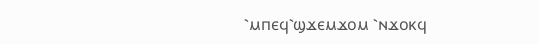⳿ⲙⲡⲉϥ⳿ϣϫⲉⲙϫⲟⲙ ⳿ⲛϫⲟⲕϥ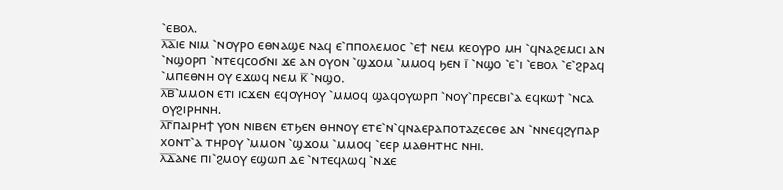⳿ⲉⲃⲟⲗ.
ⲗ̅ⲁ̅ⲓⲉ ⲛⲓⲙ ⳿ⲛⲟⲩⲣⲟ ⲉⲑⲛⲁϣⲉ ⲛⲁϥ ⲉ⳿ⲡⲡⲟⲗⲉⲙⲟⲥ ⳿ⲉϯ ⲛⲉⲙ ⲕⲉⲟⲩⲣⲟ ⲙⲏ ⳿ϥⲛⲁϩⲉⲙⲥⲓ ⲁⲛ ⳿ⲛϣⲟⲣⲡ ⳿ⲛⲧⲉϥⲥⲟϭⲛⲓ ϫⲉ ⲁⲛ ⲟⲩⲟⲛ ⳿ϣϫⲟⲙ ⳿ⲙⲙⲟϥ ϧⲉⲛ ⲓ̅ ⳿ⲛϣⲟ ⳿ⲉ⳿ⲓ ⳿ⲉⲃⲟⲗ ⳿ⲉ⳿ϩⲣⲁϥ ⳿ⲙⲡⲉⲑⲛⲏ ⲟⲩ ⲉϫⲱϥ ⲛⲉⲙ ⲕ̅ ⳿ⲛϣⲟ.
ⲗ̅ⲃ̅⳿ⲙⲙⲟⲛ ⲉⲧⲓ ⲓⲥϫⲉⲛ ⲉϥⲟⲩⲏⲟⲩ ⳿ⲙⲙⲟϥ ϣⲁϥⲟⲩⲱⲣⲡ ⳿ⲛⲟⲩ⳿ⲡⲣⲉⲥⲃⲓ⳿ⲁ ⲉϥⲕⲱϯ ⳿ⲛⲥⲁ ⲟⲩϩⲓⲣⲏⲛⲏ.
ⲗ̅ⲅ̅ⲡⲁⲓⲣⲏϯ ⲩⲟⲛ ⲛⲓⲃⲉⲛ ⲉⲧϧⲉⲛ ⲑⲏⲛⲟⲩ ⲉⲧⲉ⳿ⲛ⳿ϥⲛⲁⲉⲣⲁⲡⲟⲧⲁⲍⲉⲥⲑⲉ ⲁⲛ ⳿ⲛⲛⲉϥϩⲩⲡⲁⲣ ⲭⲟⲛⲧ⳿ⲁ ⲧⲏⲣⲟⲩ ⳿ⲙⲙⲟⲛ ⳿ϣϫⲟⲙ ⳿ⲙⲙⲟϥ ⳿ⲉⲉⲣ ⲙⲁⲑⲏⲧⲏⲥ ⲛⲏⲓ.
ⲗ̅ⲇ̅ⲁⲛⲉ ⲡⲓ⳿ϩⲙⲟⲩ ⲉϣⲱⲡ ⲇⲉ ⳿ⲛⲧⲉϥⲗⲱϥ ⳿ⲛϫⲉ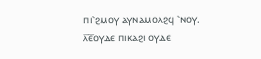ⲡⲓ⳿ϩⲙⲟⲩ ⲁⲩⲛⲁⲙⲟⲗϩϥ ⳿ⲛⲟⲩ.
ⲗ̅ⲉ̅ⲟⲩⲇⲉ ⲡⲓⲕⲁϩⲓ ⲟⲩⲇⲉ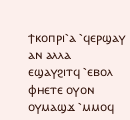ϯⲕⲟⲡⲣⲓ⳿ⲁ ⳿ϥⲉⲣϣⲁⲩ ⲁⲛ ⲁⲗⲗⲁ ⲉϣⲁⲩϩⲓⲧϥ ⳿ⲉⲃⲟⲗ ⲫⲏⲉⲧⲉ ⲟⲩⲟⲛ ⲟⲩⲙⲁϣϫ ⳿ⲙⲙⲟϥ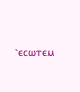⳿ⲉⲥⲱⲧⲉⲙ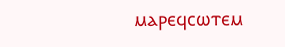ⲙⲁⲣⲉϥⲥⲱⲧⲉⲙ